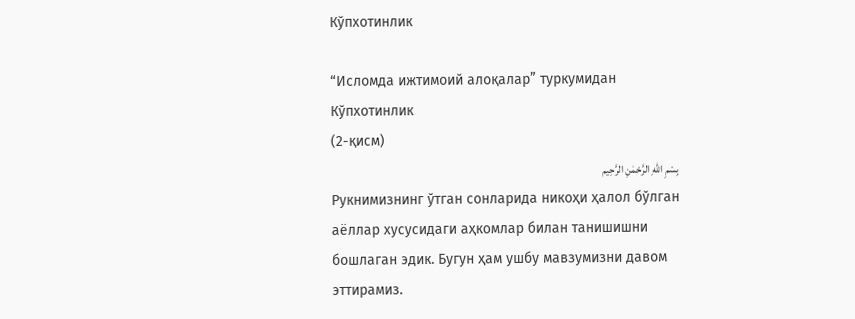Кўпхотинлик

“Исломда ижтимоий алоқалар” туркумидан
Кўпхотинлик
(2-қисм)
بِسْمِ اللهِ الرَّحْمٰنِ الرَّحِيم
Рукнимизнинг ўтган сонларида никоҳи ҳалол бўлган аёллар хусусидаги аҳкомлар билан танишишни бошлаган эдик. Бугун ҳам ушбу мавзумизни давом эттирамиз.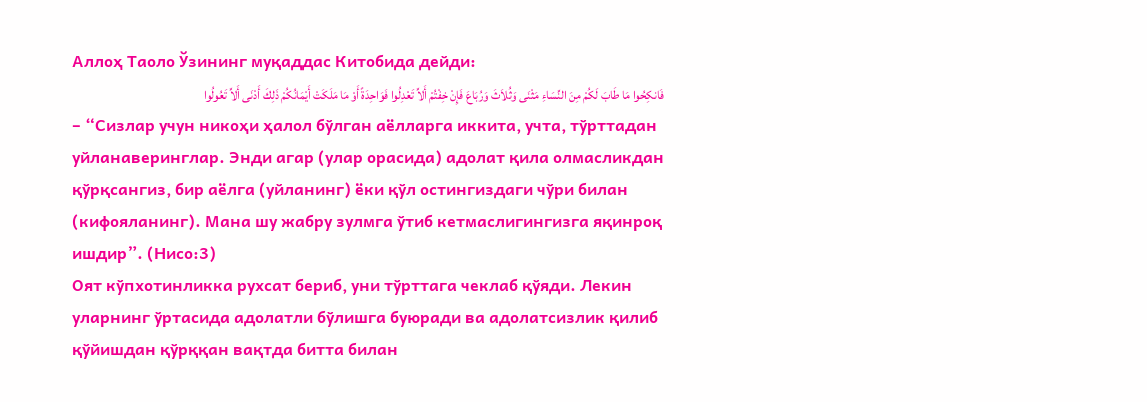Аллоҳ Таоло Ўзининг муқаддас Китобида дейди:
فَانكِحُوا مَا طَابَ لَكُمْ مِنَ النِّسَاءِ مَثْنَى وَثُلاَثَ وَرُبَاعَ فَإِنْ خِفْتُمْ أَلاِّ تَعْدِلُوا فَوَاحِدَةً أَوْ مَا مَلَكَتْ أَيْمَانُكُمْ ذَلِكَ أَدْنَى أَلاِّ تَعُولُوا
– “Сизлар учун никоҳи ҳалол бўлган аёлларга иккита, учта, тўрттадан уйланаверинглар. Энди агар (улар орасида) адолат қила олмасликдан қўрқсангиз, бир аёлга (уйланинг) ёки қўл остингиздаги чўри билан (кифояланинг). Мана шу жабру зулмга ўтиб кетмаслигингизга яқинроқ ишдир”. (Нисо:3)
Оят кўпхотинликка рухсат бериб, уни тўрттага чеклаб қўяди. Лекин уларнинг ўртасида адолатли бўлишга буюради ва адолатсизлик қилиб қўйишдан қўрққан вақтда битта билан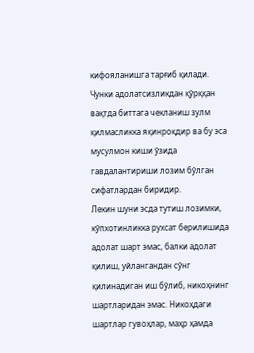кифояланишга тарғиб қилади. Чунки адолатсизликдан қўрққан вақтда биттага чекланиш зулм қилмасликка яқинроқдир ва бу эса мусулмон киши ўзида гавдалантириши лозим бўлган сифатлардан биридир.
Лекин шуни эсда тутиш лозимки, кўпхотинликка рухсат берилишида адолат шарт эмас, балки адолат қилиш, уйлангандан сўнг қилинадиган иш бўлиб, никоҳнинг шартларидан эмас. Никоҳдаги шартлар гувоҳлар, маҳр ҳамда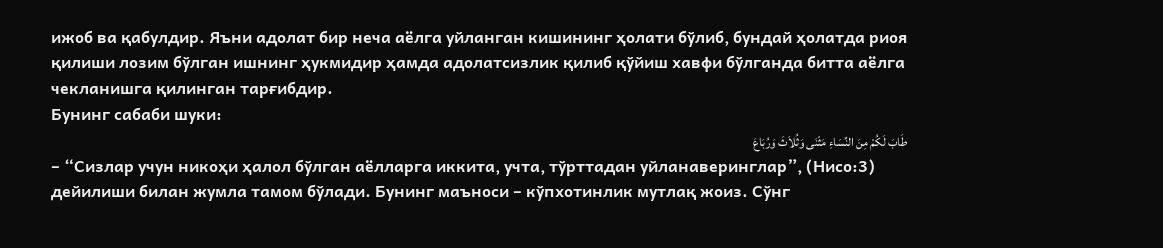ижоб ва қабулдир. Яъни адолат бир неча аёлга уйланган кишининг ҳолати бўлиб, бундай ҳолатда риоя қилиши лозим бўлган ишнинг ҳукмидир ҳамда адолатсизлик қилиб қўйиш хавфи бўлганда битта аёлга чекланишга қилинган тарғибдир.
Бунинг сабаби шуки:
طَابَ لَكُمْ مِنَ النِّسَاءِ مَثْنَى وَثُلاَثَ وَرُبَاعَ
– “Сизлар учун никоҳи ҳалол бўлган аёлларга иккита, учта, тўрттадан уйланаверинглар”, (Нисо:3)
дейилиши билан жумла тамом бўлади. Бунинг маъноси – кўпхотинлик мутлақ жоиз. Сўнг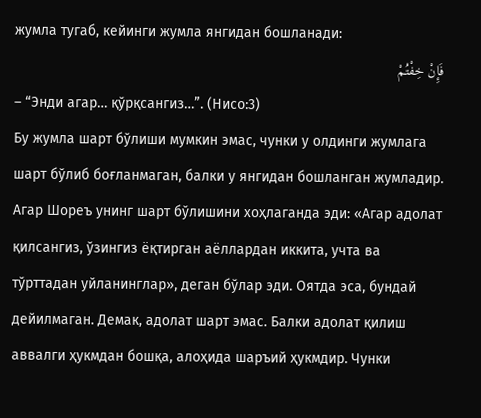жумла тугаб, кейинги жумла янгидан бошланади:
فَإِنْ خِفْتُمْ
– “Энди агар… қўрқсангиз…”. (Нисо:3)
Бу жумла шарт бўлиши мумкин эмас, чунки у олдинги жумлага шарт бўлиб боғланмаган, балки у янгидан бошланган жумладир. Агар Шореъ унинг шарт бўлишини хоҳлаганда эди: «Агар адолат қилсангиз, ўзингиз ёқтирган аёллардан иккита, учта ва тўрттадан уйланинглар», деган бўлар эди. Оятда эса, бундай дейилмаган. Демак, адолат шарт эмас. Балки адолат қилиш аввалги ҳукмдан бошқа, алоҳида шаръий ҳукмдир. Чунки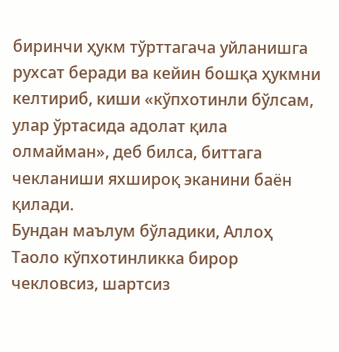биринчи ҳукм тўрттагача уйланишга рухсат беради ва кейин бошқа ҳукмни келтириб, киши «кўпхотинли бўлсам, улар ўртасида адолат қила олмайман», деб билса, биттага чекланиши яхшироқ эканини баён қилади.
Бундан маълум бўладики, Аллоҳ Таоло кўпхотинликка бирор чекловсиз, шартсиз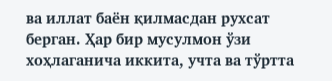ва иллат баён қилмасдан рухсат берган. Ҳар бир мусулмон ўзи хоҳлаганича иккита, учта ва тўртта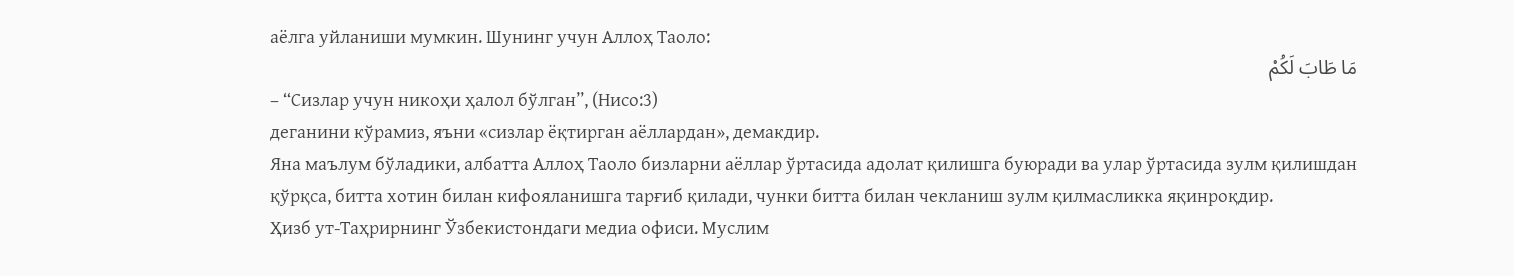аёлга уйланиши мумкин. Шунинг учун Аллоҳ Таоло:
مَا طَابَ لَكُمْ
– “Сизлар учун никоҳи ҳалол бўлган”, (Нисо:3)
деганини кўрамиз, яъни «сизлар ёқтирган аёллардан», демакдир.
Яна маълум бўладики, албатта Аллоҳ Таоло бизларни аёллар ўртасида адолат қилишга буюради ва улар ўртасида зулм қилишдан қўрқса, битта хотин билан кифояланишга тарғиб қилади, чунки битта билан чекланиш зулм қилмасликка яқинроқдир.
Ҳизб ут-Таҳрирнинг Ўзбекистондаги медиа офиси. Муслим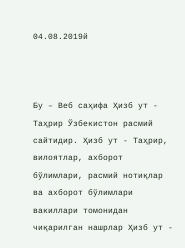04.08.2019й



Бу – Веб саҳифа Ҳизб ут - Таҳрир Ўзбекистон расмий сайтидир. Ҳизб ут - Таҳрир, вилоятлар, ахборот бўлимлари, расмий нотиқлар ва ахборот бўлимлари вакиллари томонидан чиқарилган нашрлар Ҳизб ут -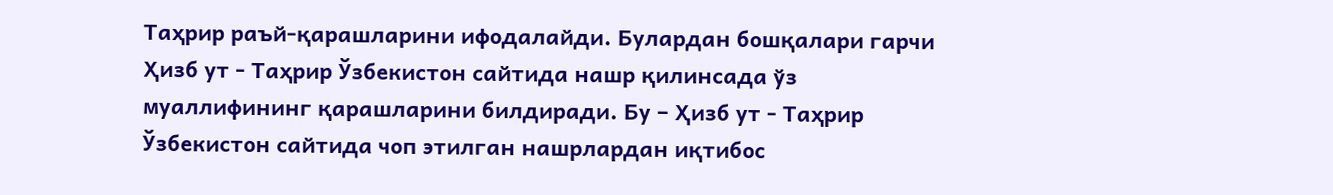Таҳрир раъй-қарашларини ифодалайди. Булардан бошқалари гарчи Ҳизб ут - Таҳрир Ўзбекистон сайтида нашр қилинсада ўз муаллифининг қарашларини билдиради. Бу – Ҳизб ут - Таҳрир Ўзбекистон сайтида чоп этилган нашрлардан иқтибос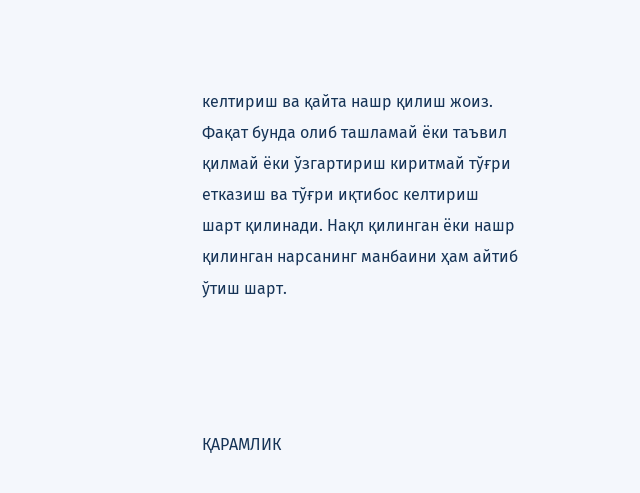келтириш ва қайта нашр қилиш жоиз. Фақат бунда олиб ташламай ёки таъвил қилмай ёки ўзгартириш киритмай тўғри етказиш ва тўғри иқтибос келтириш шарт қилинади. Нақл қилинган ёки нашр қилинган нарсанинг манбаини ҳам айтиб ўтиш шарт.




ҚАРАМЛИК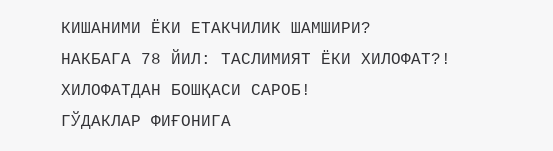КИШАНИМИ ЁКИ ЕТАКЧИЛИК ШАМШИРИ?
НАКБАГА 78 ЙИЛ: ТАСЛИМИЯТ ЁКИ ХИЛОФАТ?!
ХИЛОФАТДАН БОШҚАСИ САРОБ!
ГЎДАКЛАР ФИҒОНИГА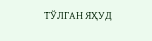ТЎЛГАН ЯҲУД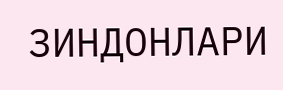ЗИНДОНЛАРИ